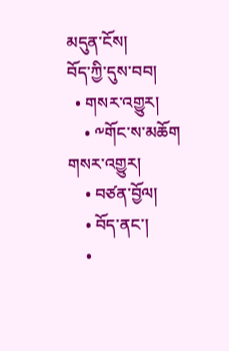མདུན་ངོས།
བོད་ཀྱི་དུས་བབ།
  • གསར་འགྱུར།
    • ༸གོང་ས་མཆོག གསར་འགྱུར།
    • བཙན་བྱོལ།
    • བོད་ནང་།
    •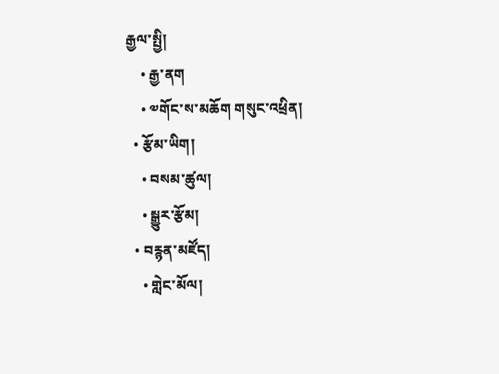རྒྱལ་སྤྱི།
    • རྒྱ་ནག
    • ༧གོང་ས་མཆོག གསུང་འཕྲིན།
  • རྩོམ་ཡིག།
    • བསམ་ཚུལ།
    • སྒྱུར་རྩོམ།
  • བརྙན་མཛོད།
    • གླེང་མོལ།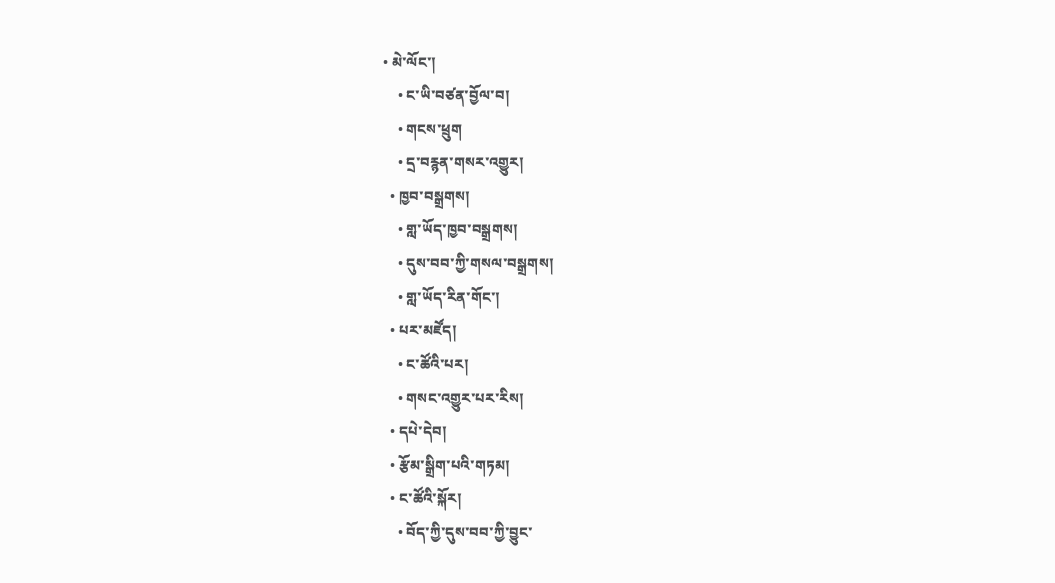• མེ་ལོང་།
    • ང་ཡི་བཙན་བྱོལ་བ།
    • གངས་ཕྲུག
    • དྲ་བརྙན་གསར་འགྱུར།
  • ཁྱབ་བསྒྲགས།
    • གླ་ཡོད་ཁྱབ་བསྒྲགས།
    • དུས་བབ་ཀྱི་གསལ་བསྒྲགས།
    • གླ་ཡོད་རིན་གོང་།
  • པར་མཛོད།
    • ང་ཚོའི་པར།
    • གསང་འགྱུར་པར་རིས།
  • དཔེ་དེབ།
  • རྩོམ་སྒྲིག་པའི་གཏམ།
  • ང་ཚོའི་སྐོར།
    • བོད་ཀྱི་དུས་བབ་ཀྱི་བྱུང་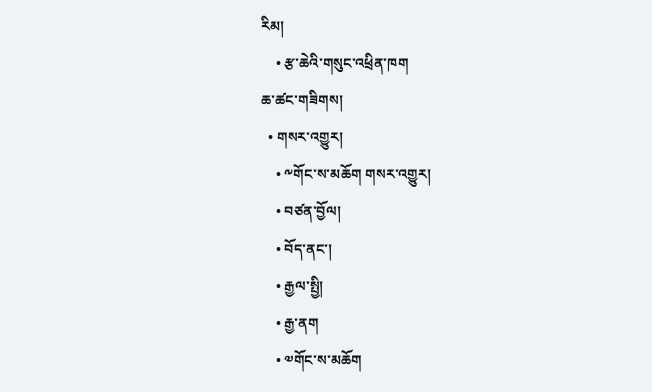རིམ།
    • རྩ་ཆེའི་གསུང་འཕྲིན་ཁག
ཆ་ཚང་གཟིགས།
  • གསར་འགྱུར།
    • ༸གོང་ས་མཆོག གསར་འགྱུར།
    • བཙན་བྱོལ།
    • བོད་ནང་།
    • རྒྱལ་སྤྱི།
    • རྒྱ་ནག
    • ༧གོང་ས་མཆོག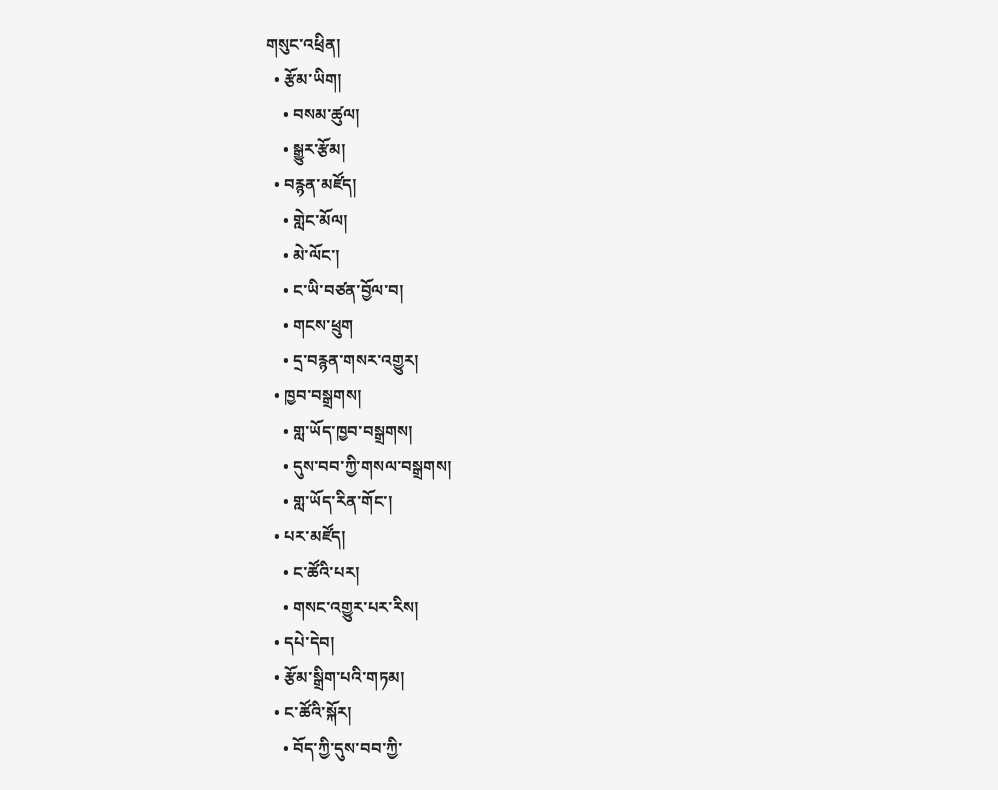གསུང་འཕྲིན།
  • རྩོམ་ཡིག།
    • བསམ་ཚུལ།
    • སྒྱུར་རྩོམ།
  • བརྙན་མཛོད།
    • གླེང་མོལ།
    • མེ་ལོང་།
    • ང་ཡི་བཙན་བྱོལ་བ།
    • གངས་ཕྲུག
    • དྲ་བརྙན་གསར་འགྱུར།
  • ཁྱབ་བསྒྲགས།
    • གླ་ཡོད་ཁྱབ་བསྒྲགས།
    • དུས་བབ་ཀྱི་གསལ་བསྒྲགས།
    • གླ་ཡོད་རིན་གོང་།
  • པར་མཛོད།
    • ང་ཚོའི་པར།
    • གསང་འགྱུར་པར་རིས།
  • དཔེ་དེབ།
  • རྩོམ་སྒྲིག་པའི་གཏམ།
  • ང་ཚོའི་སྐོར།
    • བོད་ཀྱི་དུས་བབ་ཀྱི་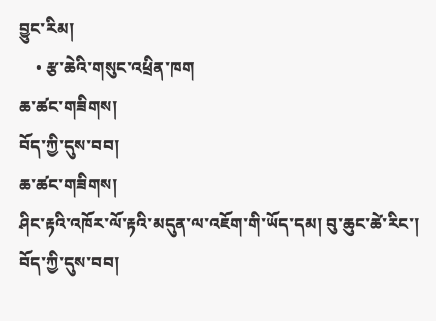བྱུང་རིམ།
    • རྩ་ཆེའི་གསུང་འཕྲིན་ཁག
ཆ་ཚང་གཟིགས།
བོད་ཀྱི་དུས་བབ།
ཆ་ཚང་གཟིགས།
ཤིང་རྟའི་འཁོར་ལོ་རྟའི་མདུན་ལ་འཇོག་གི་ཡོད་དམ། བུ་ཆུང་ཚེ་རིང་།
བོད་ཀྱི་དུས་བབ།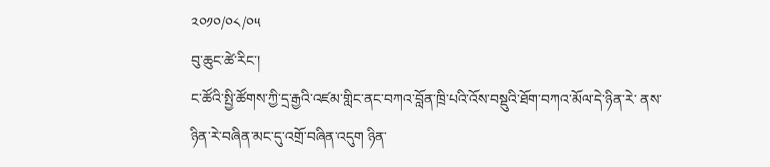༢༠༡༠/༠༨/༠༥
བུ་ཆུང་ཚེ་རིང་།
ང་ཚོའི་སྤྱི་ཚོགས་ཀྱི་དྲ་རྒྱའི་འཛམ་གླིང་ནང་བཀའ་བློན་ཁྲི་པའི་འོས་བསྡུའི་ཐོག་བཀའ་མོལ་དེ་ཉིན་རེ་ ནས་ཉིན་རེ་བཞིན་མང་དུ་འགྲོ་བཞིན་འདུག ཉིན་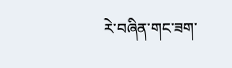རེ་བཞིན་གང་ཟག་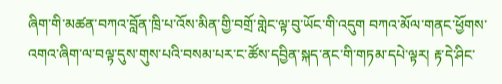ཞིག་གི་མཚན་བཀའ་བློན་ཁྲི་པ་འོས་མིན་གྱི་བགྲོ་གླེང་ལྟ་བུ་ཡོང་གི་འདུག བཀའ་མོལ་གནང་ཕྱོགས་འགའ་ཞིག་ལ་བལྟ་དུས་གུས་པའི་བསམ་པར་ང་ཚོས་དབྱིན་སྐད་ནང་གི་གཏམ་དཔེ་ལྟར། རྟ་དེ་ཤིང་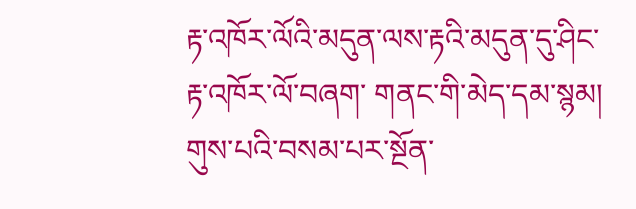རྟ་འཁོར་ལོའི་མདུན་ལས་རྟའི་མདུན་དུ་ཤིང་རྟ་འཁོར་ལོ་བཞག་ གནང་གི་མེད་དམ་སྙམ།
གུས་པའི་བསམ་པར་སྔོན་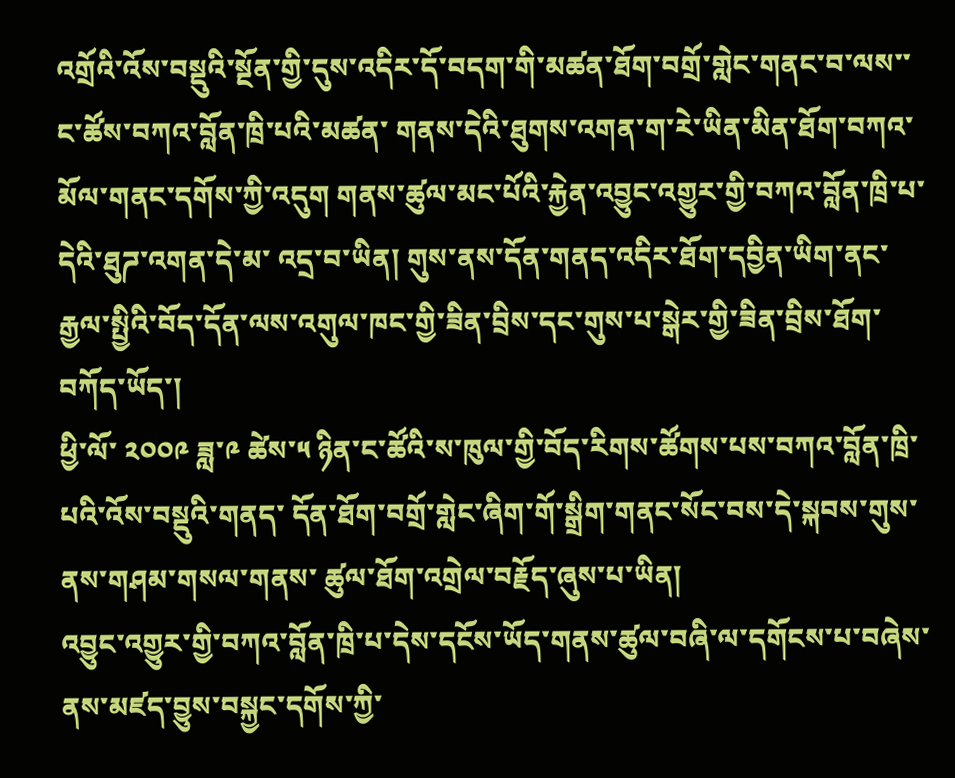འགྲོའི་འོས་བསྡུའི་སྔོན་གྱི་དུས་འདིར་དོ་བདག་གི་མཚན་ཐོག་བགྲོ་གླེང་གནང་བ་ལས་་ང་ཚོས་བཀའ་བློན་ཁྲི་པའི་མཚན་ གནས་དེའི་ཐུགས་འགན་ག་རེ་ཡིན་མིན་ཐོག་བཀའ་མོལ་གནང་དགོས་ཀྱི་འདུག གནས་ཚུལ་མང་པོའི་རྐྱེན་འབྱུང་འགྱུར་གྱི་བཀའ་བློན་ཁྲི་པ་དེའི་ཐུཌ་འགན་དེ་མ་ འདྲ་བ་ཡིན། གུས་ནས་དོན་གནད་འདིར་ཐོག་དབྱིན་ཡིག་ནང་རྒྱལ་སྤྱིའི་བོད་དོན་ལས་འགུལ་ཁང་གྱི་ཟིན་བྲིས་དང་གུས་པ་སྒེར་གྱི་ཟིན་བྲིས་ཐོག་བཀོད་ཡོད་།
ཕྱི་ལོ་ ༢༠༠༩ ཟླ་༩ ཚེས་༥ ཉིན་ང་ཚོའི་ས་ཁུལ་གྱི་བོད་རིགས་ཚོགས་པས་བཀའ་བློན་ཁྲི་པའི་འོས་བསྡུའི་གནད་ དོན་ཐོག་བགྲོ་གླེང་ཞིག་གོ་སྒྲིག་གནང་སོང་བས་དེ་སྐབས་གུས་ནས་གཤམ་གསལ་གནས་ ཚུལ་ཐོག་འགྲེལ་བརྗོད་ཞུས་པ་ཡིན།
འབྱུང་འགྱུར་གྱི་བཀའ་བློན་ཁྲི་པ་དེས་དངོས་ཡོད་གནས་ཚུལ་བཞི་ལ་དགོངས་པ་བཞེས་ནས་མཛད་བྱུས་བསྐྱང་དགོས་ཀྱི་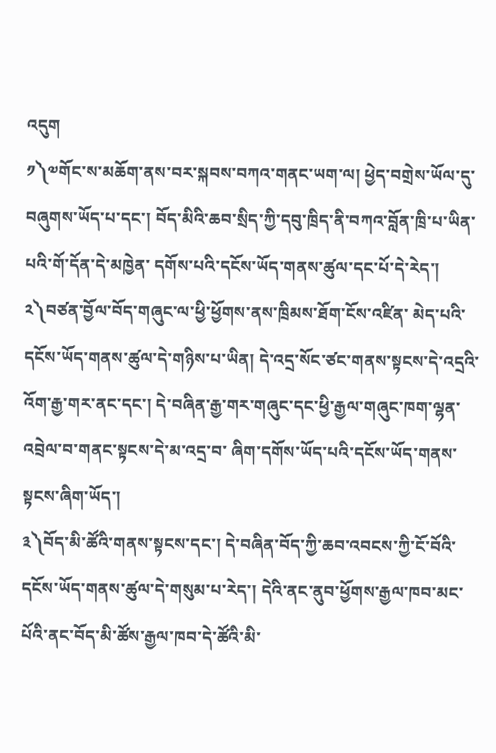འདུག
༡༽༧གོང་ས་མཆོག་ནས་བར་སྐབས་བཀའ་གནང་ཡག་ལ། ཕྱེད་བགྲེས་ཡོལ་དུ་བཞུགས་ཡོད་པ་དང་། བོད་མིའི་ཆབ་སྲིད་ཀྱི་དབུ་ཁྲིད་ནི་བཀའ་བློན་ཁྲི་པ་ཡིན་པའི་གོ་དོན་དེ་མཁྱེན་ དགོས་པའི་དངོས་ཡོད་གནས་ཚུལ་དང་པོ་དེ་རེད་།
༢༽བཙན་བྱོལ་བོད་གཞུང་ལ་ཕྱི་ཕྱོགས་ནས་ཁྲིམས་ཐོག་ངོས་འཛིན་ མེད་པའི་དངོས་ཡོད་གནས་ཚུལ་དེ་གཉིས་པ་ཡིན། དེ་འདྲ་སོང་ཙང་གནས་སྟངས་དེ་འདྲའི་འོག་རྒྱ་གར་ནང་དང་། དེ་བཞིན་རྒྱ་གར་གཞུང་དང་ཕྱི་རྒྱལ་གཞུང་ཁག་ལྷན་འབྲེལ་བ་གནང་སྟངས་དེ་མ་འདྲ་བ་ ཞིག་དགོས་ཡོད་པའི་དངོས་ཡོད་གནས་སྟངས་ཞིག་ཡོད་།
༣༽བོད་མི་ཚོའི་གནས་སྟངས་དང་། དེ་བཞིན་བོད་ཀྱི་ཆབ་འབངས་ཀྱི་ངོ་བོའི་དངོས་ཡོད་གནས་ཚུལ་དེ་གསུམ་པ་རེད་། དེའི་ནང་ནུབ་ཕྱོགས་རྒྱལ་ཁབ་མང་པོའི་ནང་བོད་མི་ཚོས་རྒྱལ་ཁབ་དེ་ཚོའི་མི་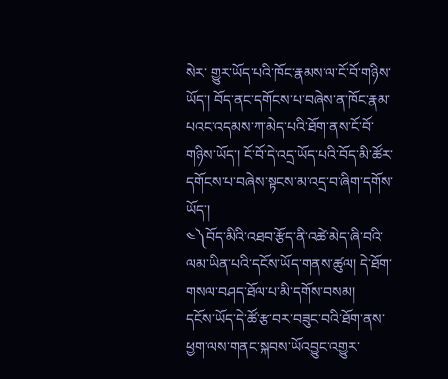སེར་ གྱུར་ཡོད་པའི་ཁོང་རྣམས་ལ་ངོ་བོ་གཉིས་ཡོད་། བོད་ནང་དགོངས་པ་བཞེས་ན་ཁོང་རྣམ་པའང་འདམས་ཀ་མེད་པའི་ཐོག་ནས་ངོ་བོ་གཉིས་ཡོད་། ངོ་བོ་དེ་འདྲ་ཡོད་པའི་བོད་མི་ཚོར་དགོངས་པ་བཞེས་སྟངས་མ་འདྲ་བ་ཞིག་དགོས་ཡོད་།
༤༽བོད་མིའི་འཐབ་རྩོད་ནི་འཚེ་མེད་ཞི་བའི་ལམ་ཡིན་པའི་དངོས་ཡོད་གནས་ཚུལ། དེ་ཐོག་གསལ་བཤད་ཐོལ་པ་མི་དགོས་བསམ།
དངོས་ཡོད་དེ་ཚོ་རྩ་བར་བཟུང་བའི་ཐོག་ནས་ཕྱག་ལས་གནང་སྐབས་ཡོའབྱུང་འགྱུར་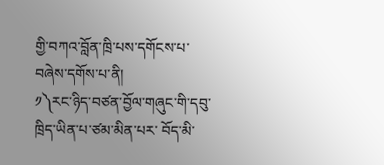གྱི་བཀའ་བློན་ཁྲི་པས་དགོངས་པ་བཞེས་དགོས་པ་ནི།
༡༽རང་ཉིད་བཙན་བྱོལ་གཞུང་གི་དབུ་ཁྲིད་ཡིན་པ་ཙམ་མིན་པར་ བོད་མི་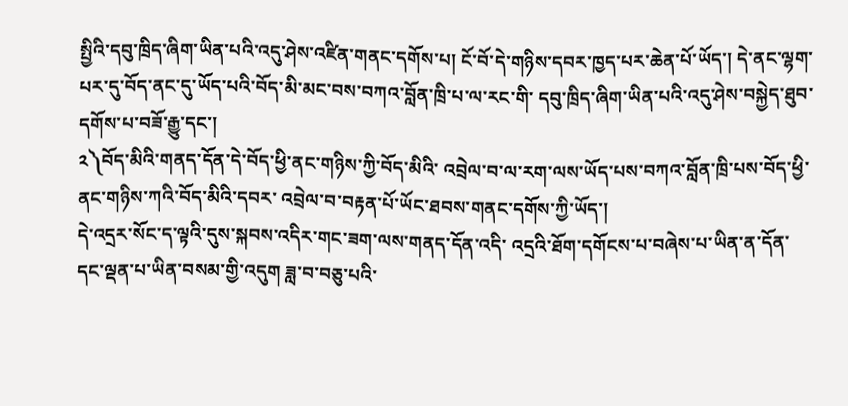སྤྱིའི་དབུ་ཁྲིད་ཞིག་ཡིན་པའི་འདུ་ཤེས་འཛིན་གནང་དགོས་པ། ངོ་བོ་དེ་གཉིས་དབར་ཁྱད་པར་ཆེན་པོ་ཡོད་། དེ་ནང་ལྷག་པར་དུ་བོད་ནང་དུ་ཡོད་པའི་བོད་མི་མང་བས་བཀའ་བློན་ཁྲི་པ་ལ་རང་གི་ དབུ་ཁྲིད་ཞིག་ཡིན་པའི་འདུ་ཤེས་བསྐྱེད་ཐུབ་དགོས་པ་བཟོ་རྒྱུ་དང་།
༢༽བོད་མིའི་གནད་དོན་དེ་བོད་ཕྱི་ནང་གཉིས་ཀྱི་བོད་མིའི་ འབྲེལ་བ་ལ་རག་ལས་ཡོད་པས་བཀའ་བློན་ཁྲི་པས་བོད་ཕྱི་ནང་གཉིས་ཀའི་བོད་མིའི་དབར་ འབྲེལ་བ་བརྟན་པོ་ཡོང་ཐབས་གནང་དགོས་ཀྱི་ཡོད་།
དེ་འདྲར་སོང་ད་ལྟའི་དུས་སྐབས་འདིར་གང་ཟག་ལས་གནད་དོན་འདི་ འདྲའི་ཐོག་དགོངས་པ་བཞེས་པ་ཡིན་ན་དོན་དང་ལྡན་པ་ཡིན་བསམ་གྱི་འདུག ཟླ་བ་བཅུ་པའི་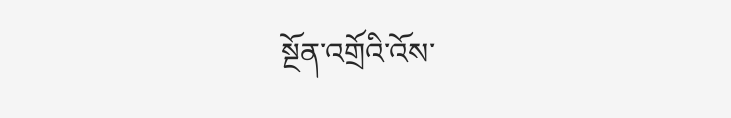སྔོན་འགྲོའི་འོས་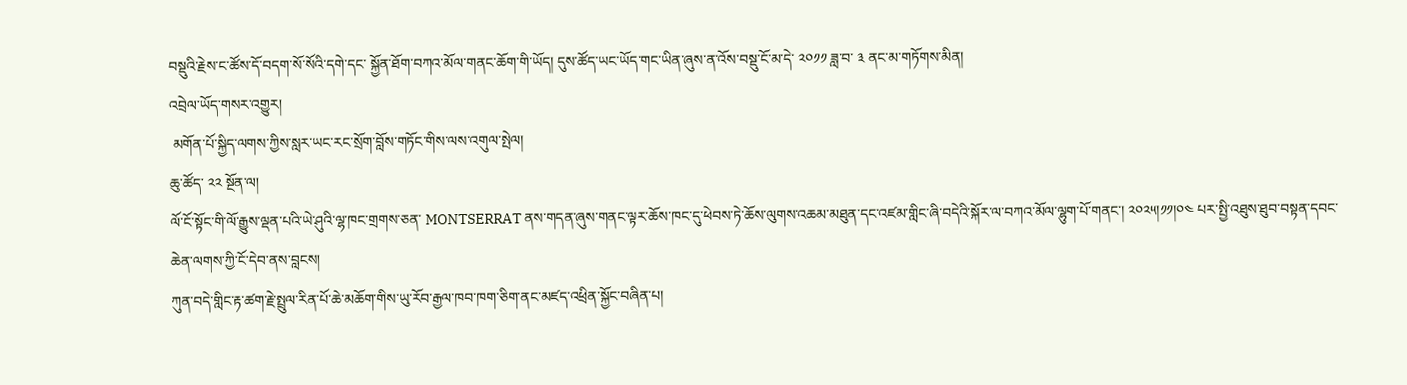བསྡུའི་རྗེས་ང་ཚོས་དོ་བདག་སོ་སོའི་དགེ་དང་ སྐྱོན་ཐོག་བཀའ་མོལ་གནང་ཆོག་གི་ཡོད། དུས་ཚོད་ཡང་ཡོད་གང་ཡིན་ཞུས་ན་འོས་བསྡུ་ངོ་མ་དེ་ ༢༠༡༡ ཟླ་བ་ ༣ ནང་མ་གཏོགས་མིན།
འབྲེལ་ཡོད་གསར་འགྱུར།
 མགོན་པོ་སྐྱིད་ལགས་ཀྱིས་སླར་ཡང་རང་སྲོག་བློས་གཏོང་གིས་ལས་འགུལ་སྤེལ།
ཆུ་ཚོད་ ༢༢ སྔོན་ལ།
ལོ་ངོ་སྟོང་གི་ལོ་རྒྱུས་ལྡན་པའི་ཡེ་ཤུའི་ལྷ་ཁང་གྲགས་ཅན་ MONTSERRAT ནས་གདན་ཞུས་གནང་ལྟར་ཆོས་ཁང་དུ་ཕེབས་ཏེ་ཆོས་ལུགས་འཆམ་མཐུན་དང་འཛམ་གླིང་ཞི་བདེའི་སྐོར་ལ་བཀའ་མོལ་ལྷུག་པོ་གནང་། ༢༠༢༥།༡༡།༠༤ པར་སྤྱི་འཐུས་ཐུབ་བསྟན་དབང་ཆེན་ལགས་ཀྱི་ངོ་དེབ་ནས་བླངས།
ཀུན་བདེ་གླིང་རྟ་ཚག་རྗེ་སྤྲུལ་རིན་པོ་ཆེ་མཆོག་གིས་ཡུ་རོབ་རྒྱལ་ཁབ་ཁག་ཅིག་ནང་མཛད་འཕྲིན་སྐྱོང་བཞིན་པ།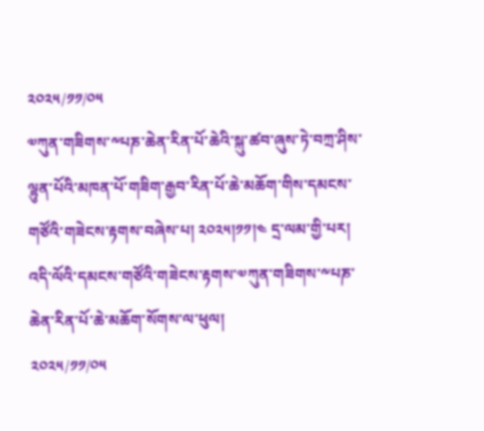༢༠༢༥/༡༡/༠༥
༧ཀུན་གཟིགས་༸པཎ་ཆེན་རིན་པོ་ཆེའི་སྐུ་ཚབ་ཞུས་ཏེ་བཀྲ་ཤིས་ལྷུན་པོའི་མཁན་པོ་གཟིག་རྒྱབ་རིན་པོ་ཆེ་མཆོག་གིས་དམངས་གཙོའི་གཟེངས་རྟགས་བཞེས་པ། ༢༠༢༥།༡༡།༤ དྲ་ལམ་གྱི་པར།
འདི་ལོའི་དམངས་གཙོའི་གཟེངས་རྟགས་༧ཀུན་གཟིགས་༸པཎ་ཆེན་རིན་པོ་ཆེ་མཆོག་སོགས་ལ་ཕུལ།
༢༠༢༥/༡༡/༠༥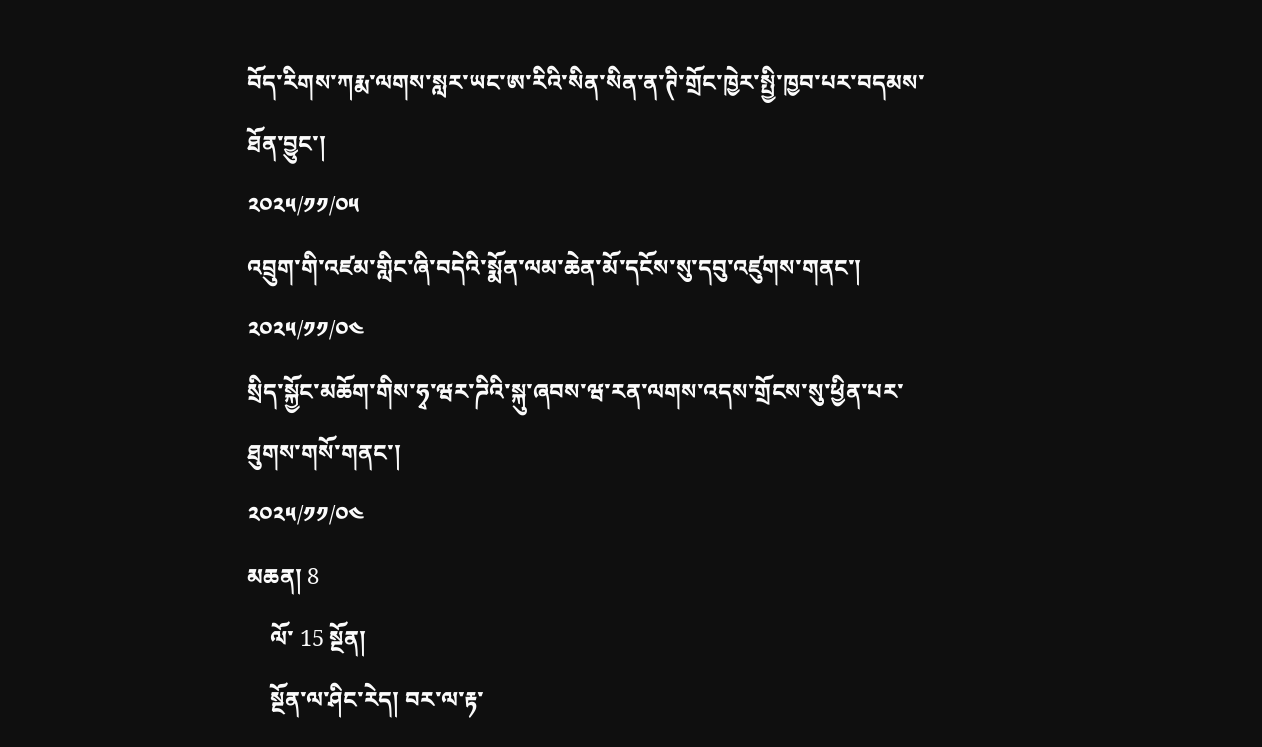བོད་རིགས་ཀརྨ་ལགས་སླར་ཡང་ཨ་རིའི་སིན་སིན་ན་ཊི་གྲོང་ཁྱེར་སྤྱི་ཁྱབ་པར་བདམས་ཐོན་བྱུང་།
༢༠༢༥/༡༡/༠༥
འབྲུག་གི་འཛམ་གླིང་ཞི་བདེའི་སྨོན་ལམ་ཆེན་མོ་དངོས་སུ་དབུ་འཛུགས་གནང་།
༢༠༢༥/༡༡/༠༤
སྲིད་སྐྱོང་མཆོག་གིས་ཧྭ་ཝར་ཌིའི་སྐུ་ཞབས་ཝ་རན་ལགས་འདས་གྲོངས་སུ་ཕྱིན་པར་ཐུགས་གསོ་གནང་།
༢༠༢༥/༡༡/༠༤
མཆན། 8
    ལོ་ 15 སྔོན།
    སྔོན་ལ་ཤིང་རེད། བར་ལ་རྟ་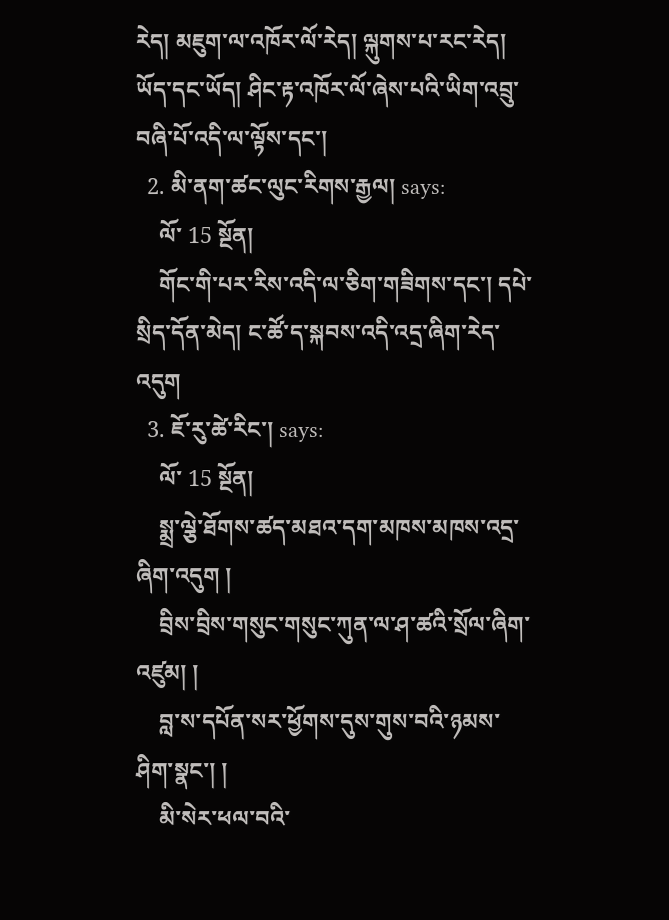རེད། མཇུག་ལ་འཁོར་ལོ་རེད། ལྐུགས་པ་རང་རེད། ཡོད་དང་ཡོད། ཤིང་རྟ་འཁོར་ལོ་ཞེས་པའི་ཡིག་འབྲུ་བཞི་པོ་འདི་ལ་ལྟོས་དང་།
  2. མི་ནག་ཚང་ལུང་རིགས་རྒྱལ། says:
    ལོ་ 15 སྔོན།
    གོང་གི་པར་རིས་འདི་ལ་ཅིག་གཟིགས་དང་། དཔེ་སྲིད་དོན་མེད། ང་ཚོ་ད་སྐབས་འདི་འདྲ་ཞིག་རེད་འདུག
  3. ཇོ་རུ་ཚེ་རིང་། says:
    ལོ་ 15 སྔོན།
    སྨྲ་ལྕེ་ཐོགས་ཚད་མཐའ་དག་མཁས་མཁས་འདྲ་ཞིག་འདུག །
    བྲིས་བྲིས་གསུང་གསུང་ཀུན་ལ་ཤ་ཚའི་སྲོལ་ཞིག་འཛུམ། །
    བླ་ས་དཔོན་སར་ཕྱོགས་དུས་གུས་བའི་ཉམས་ཤིག་སྣང་། །
    མི་སེར་ཕལ་བའི་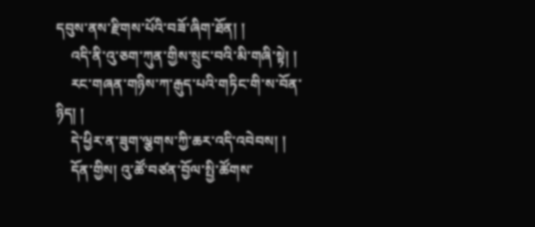དབུས་ནས་རྫིགས་པོའི་བཟོ་ཞིག་ཐོན། །
    འདི་ནི་འུ་ཅག་ཀུན་གྱིས་སྲུང་བའི་མི་གཞི་སྟེ། །
    རང་གཞན་གཉིས་ཀ་རྒུད་པའི་གཏིང་གི་ས་བོན་ཉིད། །
    དེ་ཕྱིར་ན་ཟུག་ལྕགས་ཀྱི་ཆར་འདི་འབེབས། །
    དོན་གྱིས། འུ་ཚོ་བཙན་བྱོལ་སྤྱི་ཚོགས་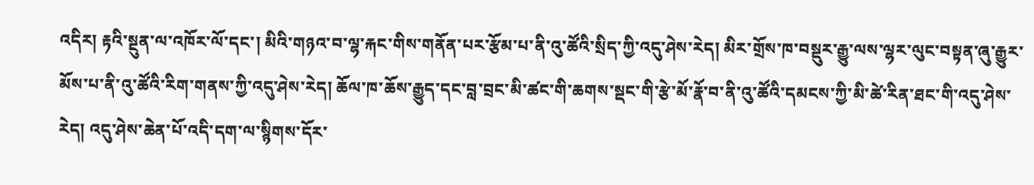འདིར། རྟའི་སྔུན་ལ་འཁོར་ལོ་དང་། མིའི་གཉའ་བ་ལྷ་རྐང་གིས་གནོན་པར་རྩོམ་པ་ནི་འུ་ཚོའི་སྲིད་ཀྱི་འདུ་ཤེས་རེད། མིར་གྲོས་ཁ་བསྡུར་རྒྱུ་ལས་ལྷར་ལུང་བསྟན་ཞུ་རྒྱུར་མོས་པ་ནི་འུ་ཚོའི་རིག་གནས་ཀྱི་འདུ་ཤེས་རེད། ཆོལ་ཁ་ཆོས་རྒྱུད་དང་བླ་བྲང་མི་ཚང་གི་ཆགས་སྡང་གི་རྩེ་མོ་རྣོ་བ་ནི་འུ་ཚོའི་དམངས་ཀྱི་མི་ཚེ་རིན་ཐང་གི་འདུ་ཤེས་རེད། འདུ་ཤེས་ཆེན་པོ་འདི་དག་ལ་སྙིགས་དོར་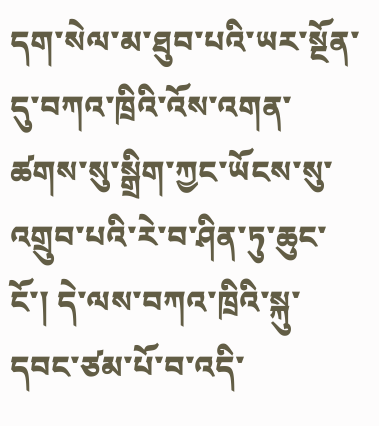དག་སེལ་མ་ཐུབ་པའི་ཡར་སྔོན་དུ་བཀའ་ཁྲིའི་འོས་འགན་ཚགས་སུ་སྒྲིག་ཀྱང་ཡོངས་སུ་འགྲུབ་པའི་རེ་བ་ཤིན་ཏུ་ཆུང་ངོ་། དེ་ལས་བཀའ་ཁྲིའི་སྐུ་དབང་ཙམ་པོ་བ་འདི་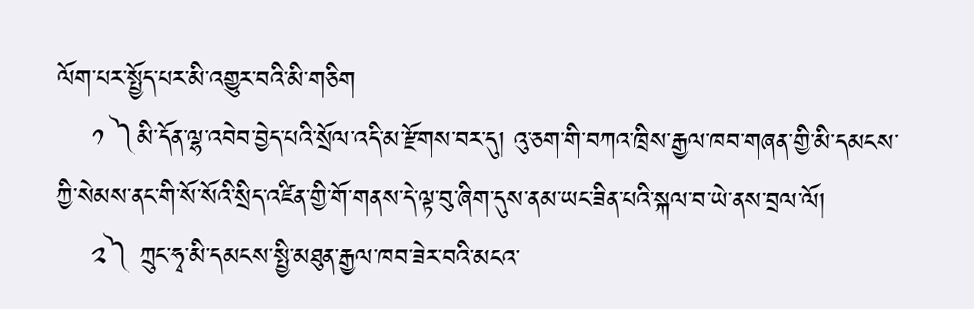ལོག་པར་སྤྱོད་པར་མི་འགྱུར་བའི་མི་གཅིག
    ༡ ༽མི་དོན་ལྷ་འབེབ་བྱེད་པའི་སྲོལ་འདི་མ་རྫོགས་བར་དུ། འུ་ཅག་གི་བཀའ་ཁྲིས་རྒྱལ་ཁབ་གཞན་གྱི་མི་དམངས་ཀྱི་སེམས་ནང་གི་སོ་སོའི་སྲིད་འཛིན་གྱི་གོ་གནས་དེ་ལྟ་བུ་ཞིག་དུས་ནམ་ཡང་ཟིན་པའི་སྐལ་བ་ཡེ་ནས་བྲལ་ལོ།
    ༢༽ ཀྲུང་ཧྭ་མི་དམངས་སྤྱི་མཐུན་རྒྱལ་ཁབ་ཟེར་བའི་མངའ་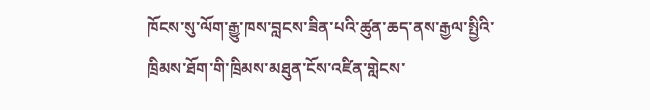ཁོངས་སུ་ལོག་རྒྱུ་ཁས་བླངས་ཟིན་པའི་ཚུན་ཆད་ནས་རྒྱལ་སྤྱིའི་ཁྲིམས་ཐོག་གི་ཁྲིམས་མཐུན་ངོས་འཛིན་གླེངས་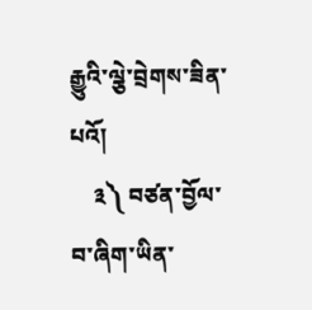རྒྱུའི་ལྕེ་བྲེགས་ཟིན་པའོ།
    ༣༽ བཙན་བྱོལ་བ་ཞིག་ཡིན་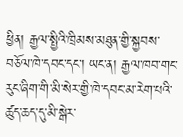ཕྱིན། རྒྱལ་སྤྱིའི་ཁྲིམས་མཐུན་གྱི་སྐྱབས་བཅོལ་ཁེ་དབང་དང་། ཡང་ན། རྒྱལ་ཁབ་གང་རུང་ཞིག་གི་མི་སེར་གྱི་ཁེ་དབང་མ་རེག་པའི་ཚུད་ཆད་དུ་མི་སྒེར་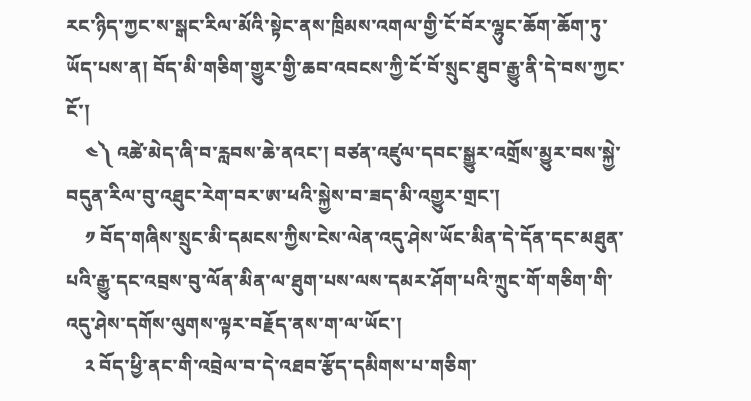རང་ཉིད་ཀྱང་ས་སྒང་རིལ་མོའི་སྟེང་ནས་ཁྲིམས་འགལ་གྱི་ངོ་བོར་ལྷུང་ཆོག་ཆོག་ཏུ་ཡོད་པས་ན། བོད་མི་གཅིག་གྱུར་གྱི་ཆབ་འབངས་ཀྱི་ངོ་བོ་སྲུང་ཐུབ་རྒྱུ་ནི་དེ་བས་ཀྱང་ངོ་།
    ༤༽ འཚེ་མེད་ཞི་བ་རླབས་ཆེ་ནའང་། བཙན་འཛུལ་དབང་སྒྱུར་འགྲོས་མྱུར་བས་སྐྱེ་བདུན་རིལ་བུ་འཐུང་རེག་བར་ཨ་ཕའི་སྐྱེས་བ་ཟད་མི་འགྱུར་གྲང་།
    ༡ བོད་གཞིས་སྲུང་མི་དམངས་ཀྱིས་ངེས་ལེན་འདུ་ཤེས་ཡོང་མིན་དེ་དོན་དང་མཐུན་པའི་རྒྱུ་དང་འབྲས་བུ་ལོན་མིན་ལ་ཐུག་པས་ལས་དམར་ཤོག་པའི་ཀྲུང་གོ་གཅིག་གི་འདུ་ཤེས་དགོས་ལུགས་ལྟར་བརྗོད་ནས་ག་ལ་ཡོང་།
    ༢ བོད་ཕྱི་ནང་གི་འབྲེལ་བ་དེ་འཐབ་རྩོད་དམིགས་པ་གཅིག་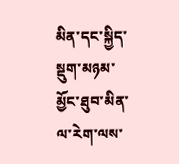མིན་དང་སྐྱིད་སྡུག་མཉམ་མྱོང་ཐུབ་མིན་ལ་རེག་ལས་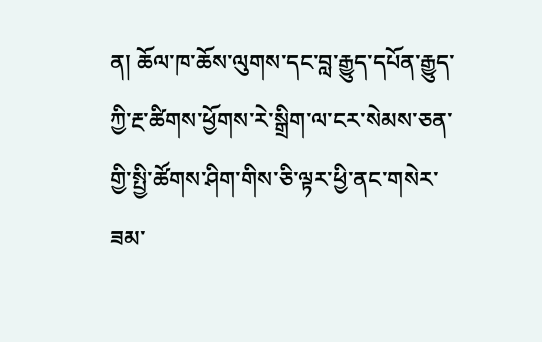ན། ཆོལ་ཁ་ཆོས་ལུགས་དང་བླ་རྒྱུད་དཔོན་རྒྱུད་ཀྱི་རྔ་ཚིགས་ཕྱོགས་རེ་སྒྲིག་ལ་ངར་སེམས་ཅན་གྱི་སྤྱི་ཚོགས་ཤིག་གིས་ཅི་ལྟར་ཕྱི་ནང་གསེར་ཟམ་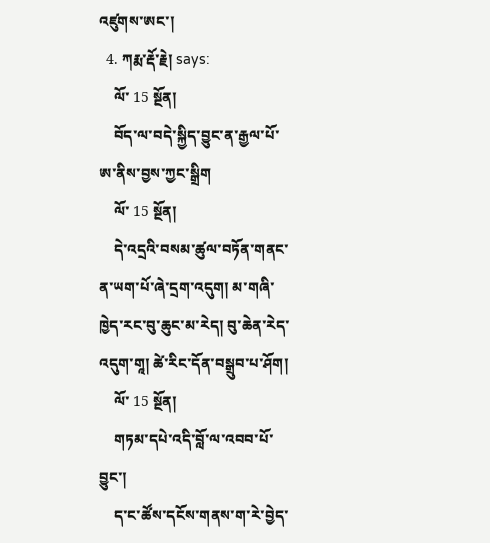འཛུགས་ཨང་།
  4. ཀརྨ་རྡོ་རྗེ། says:
    ལོ་ 15 སྔོན།
    བོད་ལ་བདེ་སྐྱིད་བྱུང་ན་རྒྱལ་པོ་ཨ་ནིས་བྱས་ཀྱང་སྒྲིག
    ལོ་ 15 སྔོན།
    དེ་འདྲའི་བསམ་ཚུལ་བཏོན་གནང་ན་ཡག་པོ་ཞེ་དྲག་འདུག། མ་གཞི་ཁྱེད་རང་བུ་ཆུང་མ་རེད། བུ་ཆེན་རེད་འདུག་གཱ། ཚེ་རིང་དོན་བསྒྲུབ་པ་ཤོག།
    ལོ་ 15 སྔོན།
    གཏམ་དཔེ་འདི་བློ་ལ་འབབ་པོ་བྱུང་།
    ད་ང་ཚོས་དངོས་གནས་ག་རེ་བྱེད་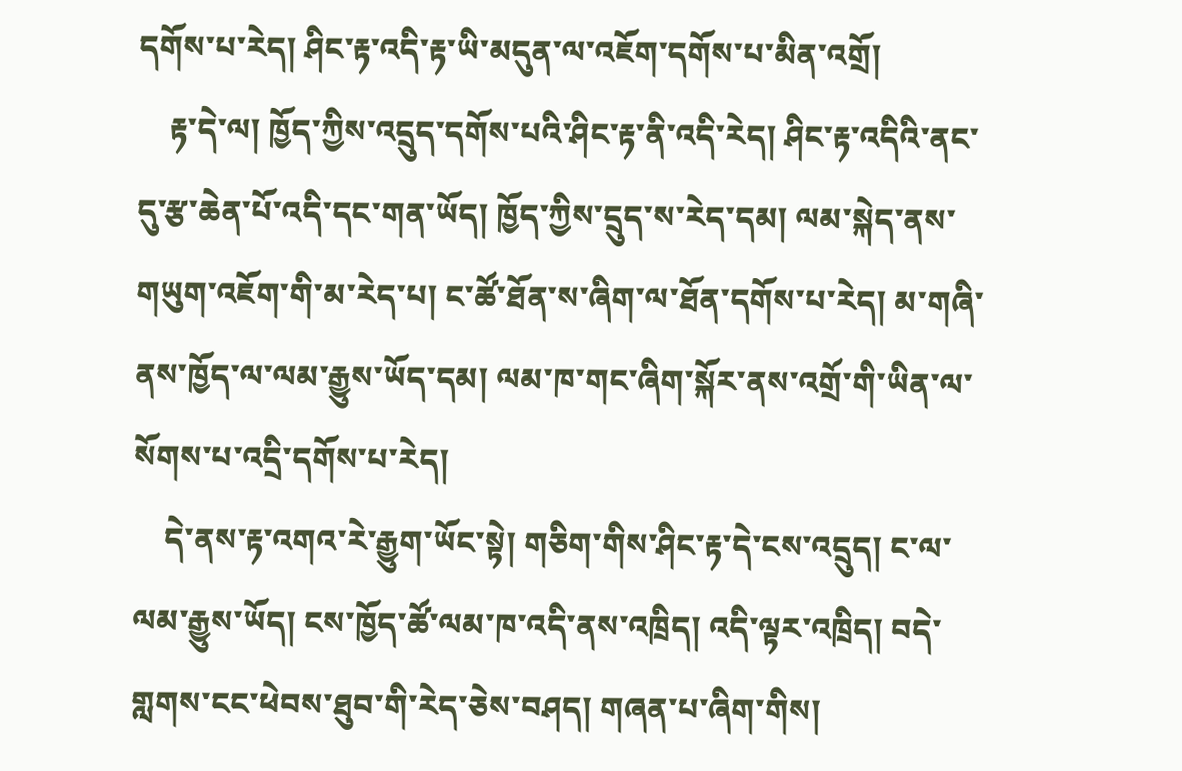དགོས་པ་རེད། ཤིང་རྟ་འདི་རྟ་ཡི་མདུན་ལ་འཇོག་དགོས་པ་མིན་འགྲོ།
    རྟ་དེ་ལ། ཁྱོད་ཀྱིས་འདྲུད་དགོས་པའི་ཤིང་རྟ་ནི་འདི་རེད། ཤིང་རྟ་འདིའི་ནང་དུ་རྩ་ཆེན་པོ་འདི་དང་གན་ཡོད། ཁྱོད་ཀྱིས་དྲུད་ས་རེད་དམ། ལམ་སྐེད་ནས་གཡུག་འཇོག་གི་མ་རེད་པ། ང་ཚོ་ཐོན་ས་ཞིག་ལ་ཐོན་དགོས་པ་རེད། མ་གཞི་ནས་ཁྱོད་ལ་ལམ་རྒྱུས་ཡོད་དམ། ལམ་ཁ་གང་ཞིག་སྐོར་ནས་འགྲོ་གི་ཡིན་ལ་སོགས་པ་འདྲི་དགོས་པ་རེད།
    དེ་ནས་རྟ་འགའ་རེ་རྒྱུག་ཡོང་སྟེ། གཅིག་གིས་ཤིང་རྟ་དེ་ངས་འདྲུད། ང་ལ་ལམ་རྒྱུས་ཡོད། ངས་ཁྱོད་ཚོ་ལམ་ཁ་འདི་ནས་འཁྲིད། འདི་ལྟར་འཁྲིད། བདེ་གླགས་ངང་ཕེབས་ཐུབ་གི་རེད་ཅེས་བཤད། གཞན་པ་ཞིག་གིས།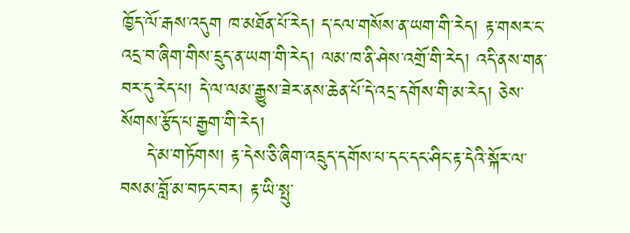ཁྱོད་ལོ་རྒས་འདུག ཁ་མཐོན་པོ་རེད། ད་ངལ་གསོས་ན་ཡག་གི་རེད། རྟ་གསར་ང་འདྲ་བ་ཞིག་གིས་དྲུད་ན་ཡག་གི་རེད། ལམ་ཁ་ནི་ཤེས་འགྲོ་གི་རེད། འདི་ནས་གན་བར་དུ་རེད་པ། དེ་ལ་ལམ་རྒྱུས་ཟེར་ནས་ཆེན་པོ་དེ་འདྲ་དགོས་གི་མ་རེད། ཅེས་སོགས་རྩོད་པ་རྒྱག་གི་རེད།
    དེ་མ་གཏོགས། རྟ་དེས་ཅི་ཞིག་འདྲུད་དགོས་པ་དང་དང་ཤིང་རྟ་དེའི་སྐོར་ལ་བསམ་བློ་མ་བཏང་བར། རྟ་ཡི་སྤུ་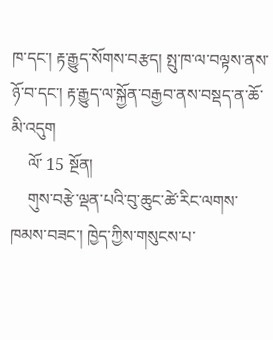ཁ་དང་། རྟ་རྒྱུད་སོགས་བརྩད། སྤུ་ཁ་ལ་བལྟས་ནས་ཉོ་བ་དང་། རྟ་རྒྱུད་ལ་སྐྱོན་བརྒྱབ་ནས་བསྡད་ན་ཆོ་མི་འདུག
    ལོ་ 15 སྔོན།
    གུས་བརྩེ་ལྡན་པའི་བུ་ཆུང་ཚེ་རིང་ལགས་ཁམས་བཟང་། ཁྱེད་ཀྱིས་གསུངས་པ་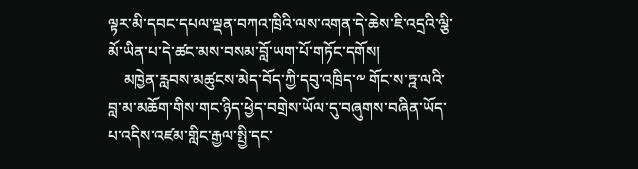ལྟར་མི་དབང་དཔལ་ལྡན་བཀའ་ཁྲིའི་ལས་འགན་དེ་ཆེས་ཇི་འདྲའི་ལྕི་མོ་ཡིན་པ་དེ་ཚང་མས་བསམ་བློ་ཡག་པོ་གཏོང་དགོས།
    མཁྱེན་རླབས་མཚུངས་མེད་བོད་ཀྱི་དབུ་འཁྲིད་༸ གོང་ས་ཏྰ་ལའི་བླ་མ་མཆོག་གིས་གང་ཉིད་ཕྱེད་བགྲེས་ཡོལ་དུ་བཞུགས་བཞིན་ཡོད་པ་འདིས་འཛམ་གླིང་རྒྱལ་སྤྱི་དང་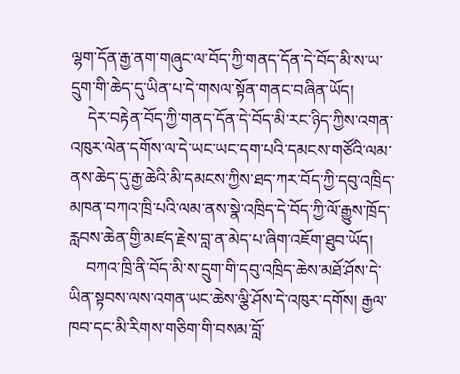ལྷག་དོན་རྒྱ་ནག་གཞུང་ལ་བོད་ཀྱི་གནད་དོན་དེ་བོད་མི་ས་ཡ་དྲུག་གི་ཆེད་དུ་ཡིན་པ་དེ་གསལ་སྟོན་གནང་བཞིན་ཡོད།
    དེར་བརྟེན་བོད་ཀྱི་གནད་དོན་དེ་བོད་མི་རང་ཉིད་ཀྱིས་འགན་འཁུར་ལེན་དགོས་ལ་དེ་ཡང་ཡང་དག་པའི་དམངས་གཙོའི་ལམ་ནས་ཆེད་དུ་རྒྱ་ཆེའི་མི་དམངས་ཀྱིས་ཐད་ཀར་བོད་ཀྱི་དབུ་འཁྲིད་མཁན་བཀའ་ཁྲི་པའི་ལམ་ནས་སྣེ་འཁྲིད་དེ་བོད་ཀྱི་ལོ་རྒྱུས་ཁྲོད་རླབས་ཆེན་གྱི་མཛད་རྗེས་བླ་ན་མེད་པ་ཞིག་འཇོག་ཐུབ་ཡོད།
    བཀའ་ཁྲི་ནི་བོད་མི་ས་དྲུག་གི་དབུ་འཁྲིད་ཆེས་མཐོ་ཤོས་དེ་ཡིན་སྟབས་ལས་འགན་ཡང་ཆེས་ལྕི་ཤོས་དེ་འཁུར་དགོས། རྒྱལ་ཁབ་དང་མི་རིགས་གཅིག་གི་བསམ་བློ་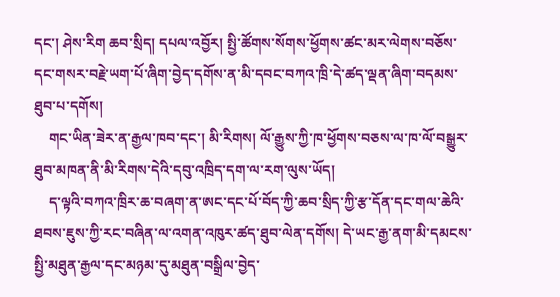དང་། ཤེས་རིག ཆབ་སྲིད། དཔལ་འབྱོར། སྤྱི་ཚོགས་སོགས་ཕྱོགས་ཚང་མར་ལེགས་བཅོས་དང་གསར་བརྗེ་ཡག་པོ་ཞིག་བྱེད་དགོས་ན་མི་དབང་བཀའ་ཁྲི་དེ་ཚད་ལྡན་ཞིག་བདམས་ཐུབ་པ་དགོས།
    གང་ཡིན་ཟེར་ན་རྒྱལ་ཁབ་དང་། མི་རིགས། ལོ་རྒྱུས་ཀྱི་ཁ་ཕྱོགས་བཅས་ལ་ཁ་ལོ་བསྒྱུར་ཐུབ་མཁན་ནི་མི་རིགས་དེའི་དབུ་འཁྲིད་དག་ལ་རག་ལུས་ཡོད།
    ད་ལྟའི་བཀའ་ཁྲིར་ཆ་བཞག་ན་ཨང་དང་པོ་བོད་ཀྱི་ཆབ་སྲིད་ཀྱི་རྩ་དོན་དང་གལ་ཆེའི་ཐབས་ཇུས་ཀྱི་རང་བཞིན་ལ་འགན་འཁུར་ཚད་ཐུབ་ལེན་དགོས། དེ་ཡང་རྒྱ་ནག་མི་དམངས་སྤྱི་མཐུན་རྒྱལ་དང་མཉམ་དུ་མཐུན་བསྒྲིལ་བྱེད་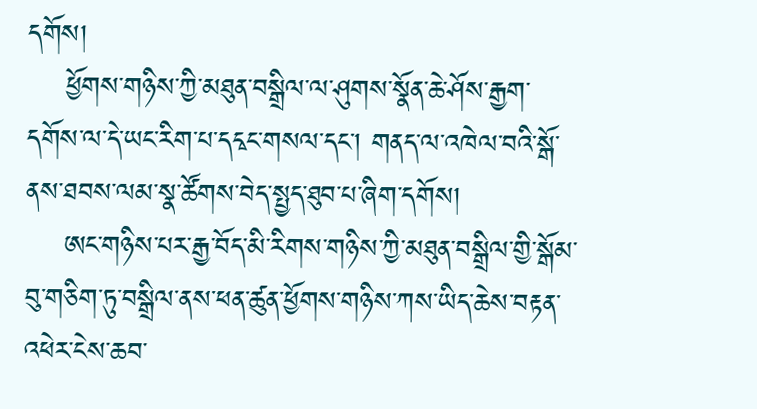དགོས།
    ཕྱོགས་གཉིས་ཀྱི་མཐུན་བསྒྲིལ་ལ་ཤུགས་སྣོན་ཆེ་ཤོས་རྒྱག་དགོས་ལ་དེ་ཡང་རིག་པ་དངྭང་གསལ་དང་། གནད་ལ་འཁེལ་བའི་སྒོ་ནས་ཐབས་ལམ་སྣ་ཚོགས་བེད་སྤྱད་ཐུབ་པ་ཞིག་དགོས།
    ཨང་གཉིས་པར་རྒྱ་བོད་མི་རིགས་གཉིས་ཀྱི་མཐུན་བསྒྲིལ་གྱི་སྒོམ་བུ་གཅིག་ཏུ་བསྒྲིལ་ནས་ཕན་ཚུན་ཕྱོགས་གཉིས་ཀས་ཡིད་ཆེས་བརྟན་འཕེར་ངེས་ཆབ་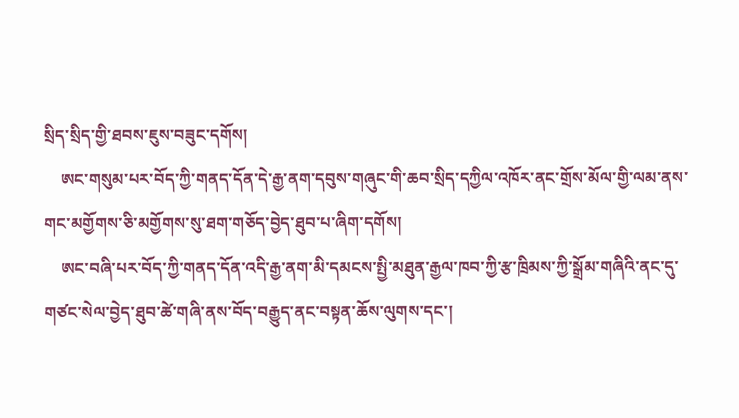སྲིད་སྲིད་གྱི་ཐབས་ཇུས་བཟུང་དགོས།
    ཨང་གསུམ་པར་བོད་ཀྱི་གནད་དོན་དེ་རྒྱ་ནག་དབུས་གཞུང་གི་ཆབ་སྲིད་དཀྱིལ་འཁོར་ནང་གྲོས་མོལ་གྱི་ལམ་ནས་གང་མགྱོགས་ཅི་མགྱོགས་སུ་ཐག་གཅོད་བྱེད་ཐུབ་པ་ཞིག་དགོས།
    ཨང་བཞི་པར་བོད་ཀྱི་གནད་དོན་འདི་རྒྱ་ནག་མི་དམངས་སྤྱི་མཐུན་རྒྱལ་ཁབ་ཀྱི་རྩ་ཁྲིམས་ཀྱི་སྒྲོམ་གཞིའི་ནང་དུ་གཙང་སེལ་བྱེད་ཐུབ་ཚེ་གཞི་ནས་བོད་བརྒྱུད་ནང་བསྟན་ཆོས་ལུགས་དང་།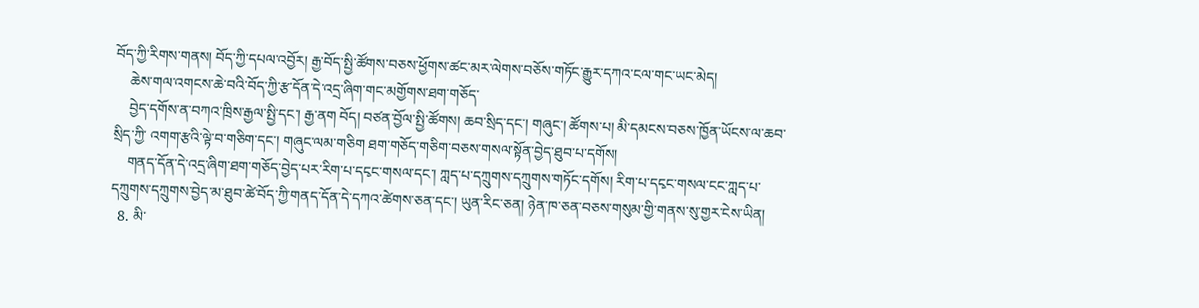བོད་ཀྱི་རིགས་གནས། བོད་ཀྱི་དཔལ་འབྱོར། རྒྱ་བོད་སྤྱི་ཚོགས་བཅས་ཕྱོགས་ཚང་མར་ལེགས་བཅོས་གཏོང་རྒྱུར་དཀའ་ངལ་གང་ཡང་མེད།
    ཆེས་གལ་འགངས་ཆེ་བའི་བོད་ཀྱི་རྩ་དོན་དེ་འདྲ་ཞིག་གང་མགྱོགས་ཐག་གཅོད་
    བྱེད་དགོས་ན་བཀའ་ཁྲིས་རྒྱལ་སྤྱི་དང་། རྒྱ་ནག བོད། བཙན་བྱོལ་སྤྱི་ཚོགས། ཆབ་སྲིད་དང་། གཞུང་། ཚོགས་པ། མི་དམངས་བཅས་ཁྱོན་ཡོངས་ལ་ཆབ་སྲིད་ཀྱི་ འགག་རྩའི་ལྟེ་བ་གཅིག་དང་། གཞུང་ལམ་གཅིག ཐག་གཅོད་གཅིག་བཅས་གསལ་སྟོན་བྱེད་ཐུབ་པ་དགོས།
    གནད་དོན་དེ་འདྲ་ཞིག་ཐག་གཅོད་བྱེད་པར་རིག་པ་དངྭང་གསལ་དང་། ཀླད་པ་དཀྲུགས་དཀྲུགས་གཏོང་དགོས། རིག་པ་དངྭང་གསལ་ངང་ཀླད་པ་དཀྲུགས་དཀྲུགས་བྱེད་མ་ཐུབ་ཚེ་བོད་ཀྱི་གནད་དོན་དེ་དཀའ་ཚེགས་ཅན་དང་། ཡུན་རིང་ཅན། ཉེན་ཁ་ཅན་བཅས་གསུམ་གྱི་གནས་སུ་གྱར་ངེས་ཡིན།
  8. མི་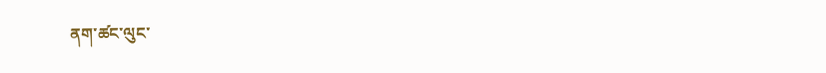ནག་ཚང་ལུང་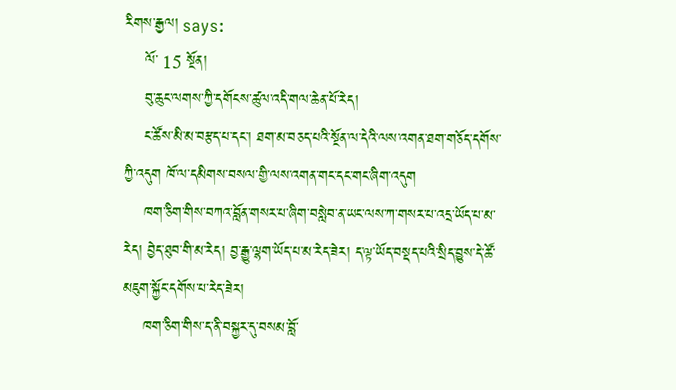རིགས་རྒྱལ། says:
    ལོ་ 15 སྔོན།
    བུ་ཆུང་ལགས་ཀྱི་དགོངས་ཚུལ་འདི་གལ་ཆེན་པོ་རེད།
    ང་ཚོས་མི་མ་བརྩད་པ་དང་། ཐག་མ་བཅད་པའི་སྔོན་ལ་དེའི་ལས་འགན་ཐག་གཅོད་དགོས་ཀྱི་འདུག ཁོ་ལ་དམིགས་བསལ་གྱི་ལས་འགན་གང་དང་གང་ཞིག་འདུག
    ཁག་ཅིག་གིས་བཀའ་བློན་གསར་པ་ཞིག་བསླེབ་ན་ཡང་ལས་ཀ་གསར་པ་འདྲ་ཡོད་པ་མ་རེད། བྱེད་ཐུབ་གི་མ་རེད། བྱ་རྒྱུ་ལྷག་ཡོད་པ་མ་རེད་ཟེར། ད་ལྟ་ཡོད་བསྡད་པའི་སྲིད་བྱུས་དེ་ཚོ་མཇུག་སྐྱོང་དགོས་པ་རེད་ཟེར།
    ཁག་ཅིག་གིས་ད་ནི་བསྐྱར་དུ་བསམ་བློ་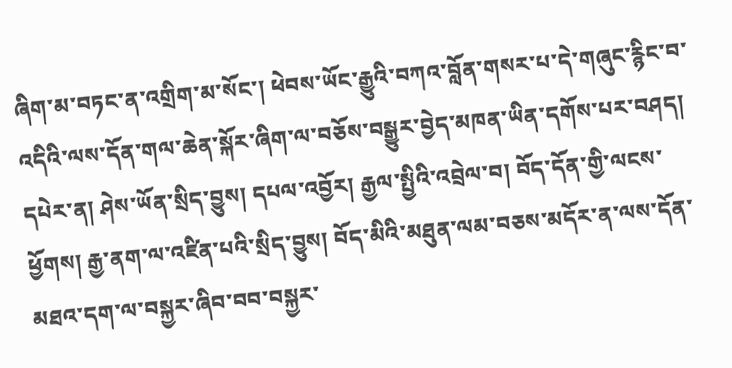ཞིག་མ་བཏང་ན་འགྲིག་མ་སོང་། ཕེབས་ཡོང་རྒྱུའི་བཀའ་བློན་གསར་པ་དེ་གཞུང་རྙིང་བ་འདིའི་ལས་དོན་གལ་ཆེན་སྐོར་ཞིག་ལ་བཅོས་བསྒྱུར་བྱེད་མཁན་ཡིན་དགོས་པར་བཤད། དཔེར་ན། ཤེས་ཡོན་སྲིད་བྱུས། དཔལ་འབྱོར། རྒྱལ་སྤྱིའི་འབྲེལ་བ། བོད་དོན་གྱི་ལངས་ཕྱོགས། རྒྱ་ནག་ལ་འཛིན་པའི་སྲིད་བྱུས། བོད་མིའི་མཐུན་ལམ་བཅས་མདོར་ན་ལས་དོན་མཐའ་དག་ལ་བསྐྱར་ཞིབ་བབ་བསྐྱར་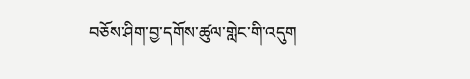བཅོས་ཤིག་བྱ་དགོས་ཚུལ་གླེང་གི་འདུག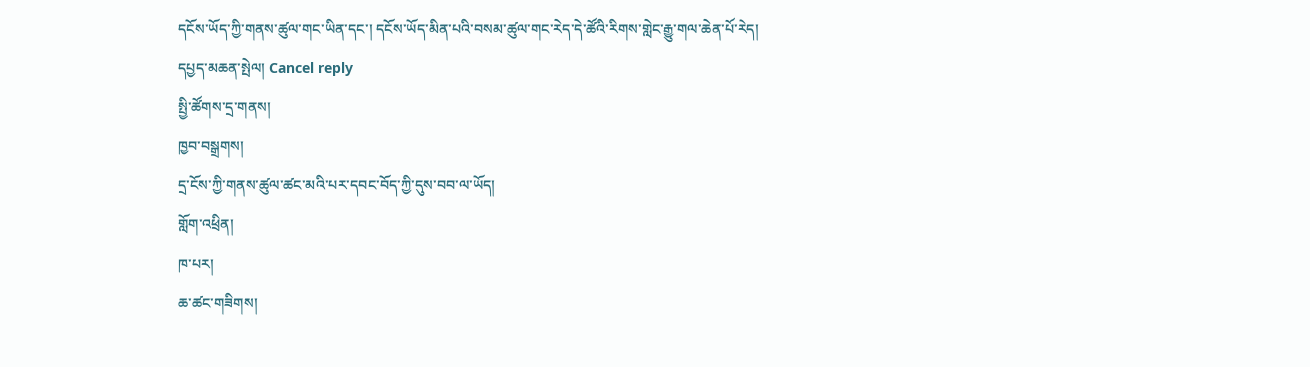དངོས་ཡོད་ཀྱི་གནས་ཚུལ་གང་ཡིན་དང་། དངོས་ཡོད་མིན་པའི་བསམ་ཚུལ་གང་རེད་དེ་ཚོའི་རིགས་གླེང་རྒྱུ་གལ་ཆེན་པོ་རེད།
དཔྱད་མཆན་སྤེལ། Cancel reply
སྤྱི་ཚོགས་དྲ་གནས།
ཁྱབ་བསྒྲགས།
དྲ་ངོས་ཀྱི་གནས་ཚུལ་ཚང་མའི་པར་དབང་བོད་ཀྱི་དུས་བབ་ལ་ཡོད།
གློག་འཕྲིན།
ཁ་པར།
ཆ་ཚང་གཟིགས།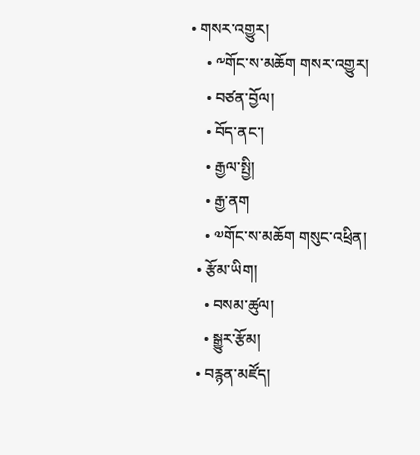• གསར་འགྱུར།
    • ༸གོང་ས་མཆོག གསར་འགྱུར།
    • བཙན་བྱོལ།
    • བོད་ནང་།
    • རྒྱལ་སྤྱི།
    • རྒྱ་ནག
    • ༧གོང་ས་མཆོག གསུང་འཕྲིན།
  • རྩོམ་ཡིག།
    • བསམ་ཚུལ།
    • སྒྱུར་རྩོམ།
  • བརྙན་མཛོད།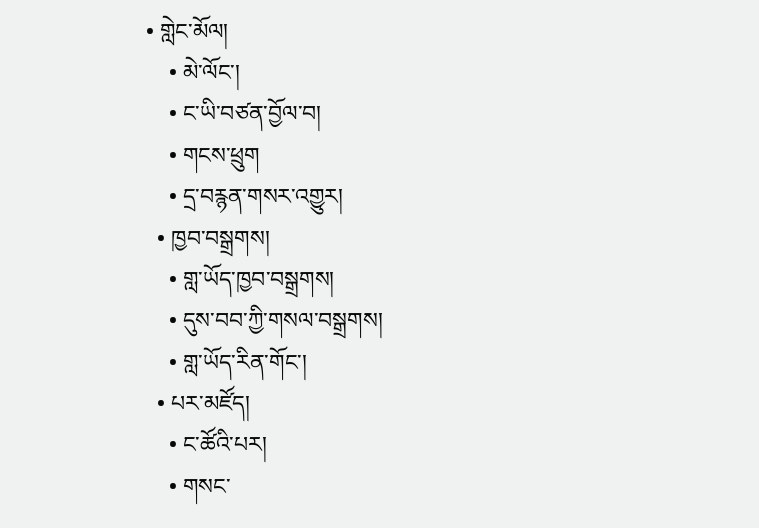• གླེང་མོལ།
    • མེ་ལོང་།
    • ང་ཡི་བཙན་བྱོལ་བ།
    • གངས་ཕྲུག
    • དྲ་བརྙན་གསར་འགྱུར།
  • ཁྱབ་བསྒྲགས།
    • གླ་ཡོད་ཁྱབ་བསྒྲགས།
    • དུས་བབ་ཀྱི་གསལ་བསྒྲགས།
    • གླ་ཡོད་རིན་གོང་།
  • པར་མཛོད།
    • ང་ཚོའི་པར།
    • གསང་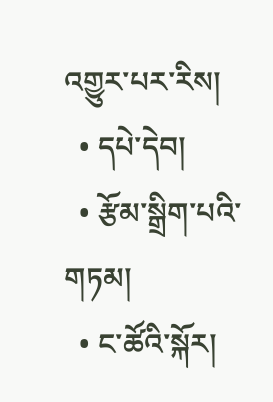འགྱུར་པར་རིས།
  • དཔེ་དེབ།
  • རྩོམ་སྒྲིག་པའི་གཏམ།
  • ང་ཚོའི་སྐོར།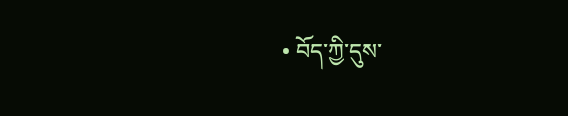• བོད་ཀྱི་དུས་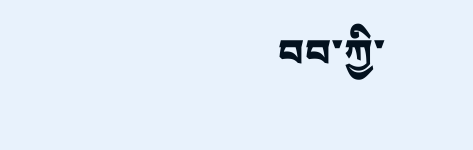བབ་ཀྱི་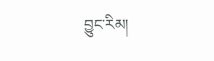བྱུང་རིམ།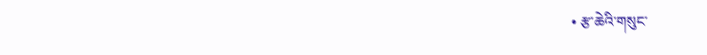• རྩ་ཆེའི་གསུང་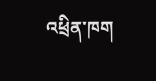འཕྲིན་ཁག